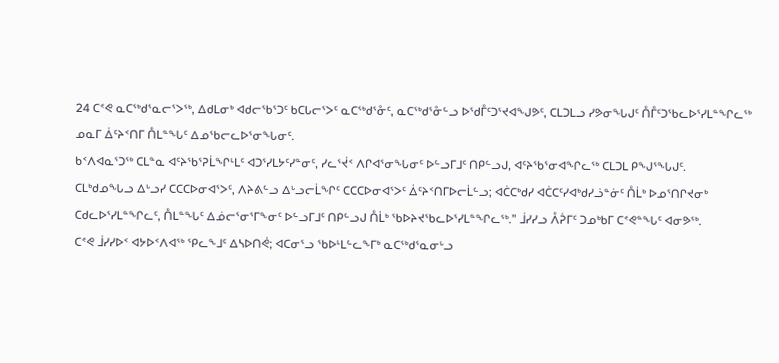24 ᑕᕝᕙ ᓇᑕᖅᑯᕐᓇᓕᕐᐳᖅ, ᐃᑯᒪᓂᒃ ᐊᑯᓕᖃᕐᑐᑦ ᑲᑕᒐᓕᕐᐳᑦ ᓇᑕᖅᑯᕐᓁᑦ, ᓇᑕᖅᑯᕐᓁᓪᓗ ᐅᖁᒤᑦᑐᕐᔪᐊᖑᕗᑦ, ᑕᒪᑐᒪᓗ ᓯᕗᓂᖓᒍᑦ ᑍᒤᑦᑐᖃᓚᐅᕐᓯᒪᓐᖏᓚᖅ ᓄᓇᒥ ᐄᑦᔨᑉᑎᒥ ᑍᒪᓐᖓᑦ ᐃᓄᖃᓕᓚᐅᕐᓂᖓᓂᑦ.
ᑲᑉᐱᐊᓇᕐᑐᖅ ᑕᒪᓐᓇ ᐊᑦᔨᖃᕐᕈᒫᖏᒻᒪᑦ ᐊᑐᕐᓯᒪᔭᑦᓯᓐᓂᑦ, ᓯᓚᕐᔫᑉ ᐱᒋᐊᕐᓂᖓᓂᑦ ᐅᓪᓗᒥᒧᑦ ᑎᑭᓪᓗᒍ, ᐊᑦᔨᖃᕐᓂᐊᖏᓚᖅ ᑕᒪᑐᒪ ᑭᖑᕐᖓᒍᑦ.
ᑕᒪᒃᑯᓄᖓᓗ ᐃᒡᓗᓯ ᑕᑕᑕᐅᓂᐊᕐᐳᑦ, ᐱᔨᕕᓪᓗ ᐃᒡᓗᓕᒫᖏᑦ ᑕᑕᑕᐅᓂᐊᕐᐳᑦ ᐄᑦᔨᑉᑎᒥᐅᓕᒫᓪᓗ; ᐊᑖᑕᒃᑯᓯ ᐊᑖᑕᑦᓯᐊᒃᑯᓯᓘᓐᓃᑦ ᑍᒫᒃ ᐅᓄᕐᑎᒋᔪᓂᒃ ᑕᑯᓚᐅᕐᓯᒪᓐᖏᓚᑦ, ᑍᒪᓐᖓᑦ ᐃᓅᓕᕐᓂᕐᒥᖕᓂᑦ ᐅᓪᓗᒥᒧᑦ ᑎᑭᓪᓗᒍ ᑍᒫᒃ ᖃᐅᔨᔪᖃᓚᐅᕐᓯᒪᓐᖏᓚᖅ.” ᒨᓯᓯᓗ ᐰᕉᒥᑦ ᑐᓄᒃᑲᒥ ᑕᕝᕙᓐᖓᑦ ᐊᓂᕗᖅ.
ᑕᕝᕙ ᒨᓯᓯᐅᑉ ᐊᔭᐅᑉᐱᐊᖅ ᕿᓚᖕᒧᑦ ᐃᓴᐅᑎᕚ; ᐊᑕᓂᕐᓗ ᖃᐅᒻᒪᓪᓚᖕᒥᒃ ᓇᑕᖅᑯᕐᓇᓂᒡᓗ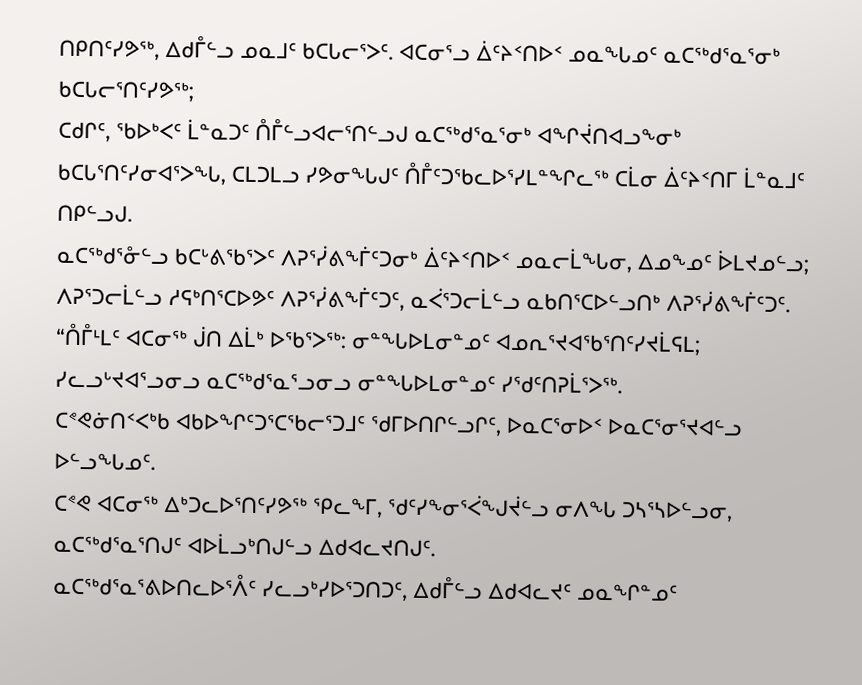ᑎᑭᑎᑦᓯᕗᖅ, ᐃᑯᒤᓪᓗ ᓄᓇᒧᑦ ᑲᑕᒐᓕᕐᐳᑦ. ᐊᑕᓂᕐᓗ ᐄᑦᔨᑉᑎᐅᑉ ᓄᓇᖓᓄᑦ ᓇᑕᖅᑯᕐᓇᕐᓂᒃ ᑲᑕᒐᓕᕐᑎᑦᓯᕗᖅ;
ᑕᑯᒋᑦ, ᖃᐅᒃᐸᑦ ᒫᓐᓇᑐᑦ ᑍᒤᓪᓗᐊᓕᕐᑎᓪᓗᒍ ᓇᑕᖅᑯᕐᓇᕐᓂᒃ ᐊᖏᔫᑎᐊᓗᖕᓂᒃ ᑲᑕᒐᕐᑎᑦᓯᓂᐊᕐᐳᖓ, ᑕᒪᑐᒪᓗ ᓯᕗᓂᖓᒍᑦ ᑍᒤᑦᑐᖃᓚᐅᕐᓯᒪᓐᖏᓚᖅ ᑕᒫᓂ ᐄᑦᔨᑉᑎᒥ ᒫᓐᓇᒧᑦ ᑎᑭᓪᓗᒍ.
ᓇᑕᖅᑯᕐᓁᓪᓗ ᑲᑕᒡᕕᖃᕐᐳᑦ ᐱᕈᕐᓰᕕᖕᒦᑦᑐᓂᒃ ᐄᑦᔨᑉᑎᐅᑉ ᓄᓇᓕᒫᖓᓂ, ᐃᓄᖕᓄᑦ ᐆᒪᔪᓄᓪᓗ; ᐱᕈᕐᑐᓕᒫᓪᓗ ᓱᕋᒃᑎᕐᑕᐅᕗᑦ ᐱᕈᕐᓰᕕᖕᒦᑦᑐᑦ, ᓇᐹᕐᑐᓕᒫᓪᓗ ᓇᑲᑎᕐᑕᐅᓪᓗᑎᒃ ᐱᕈᕐᓰᕕᖕᒦᑦᑐᑦ.
“ᑍᒤᒻᒪᑦ ᐊᑕᓂᖅ ᒎᑎ ᐃᒫᒃ ᐅᖃᕐᐳᖅ: ᓂᓐᖓᐅᒪᓂᓐᓄᑦ ᐊᓄᕆᕐᔪᐊᖃᕐᑎᑦᓯᔪᒫᕋᒪ; ᓯᓚᓗᒡᔪᐊᕐᓗᓂᓗ ᓇᑕᖅᑯᕐᓇᕐᓗᓂᓗ ᓂᓐᖓᐅᒪᓂᓐᓄᑦ ᓯᖁᑦᑎᕈᒫᕐᐳᖅ.
ᑕᕝᕙᓃᑎᑉᐸᒃᑲ ᐊᑲᐅᖏᑦᑐᕐᑕᖃᓕᕐᑐᒧᑦ ᖁᒥᐅᑎᒋᓪᓗᒋᑦ, ᐅᓇᑕᕐᓂᐅᑉ ᐅᓇᑕᕐᓂᕐᔪᐊᓪᓗ ᐅᓪᓗᖓᓄᑦ.
ᑕᕝᕙ ᐊᑕᓂᖅ ᐃᒃᑐᓚᐅᕐᑎᑦᓯᕗᖅ ᕿᓚᖕᒥ, ᖁᑦᓯᖕᓂᕐᐹᖑᔫᓪᓗ ᓂᐱᖓ ᑐᓴᕐᓴᐅᓪᓗᓂ, ᓇᑕᖅᑯᕐᓇᕐᑎᒍᑦ ᐊᐅᒫᓗᒃᑎᒍᓪᓗ ᐃᑯᐊᓚᔪᑎᒍᑦ.
ᓇᑕᖅᑯᕐᓇᕐᕕᐅᑎᓚᐅᕐᐰᑦ ᓯᓚᓗᒃᓯᐅᕐᑐᑎᑐᑦ, ᐃᑯᒤᓪᓗ ᐃᑯᐊᓚᔪᑦ ᓄᓇᖏᓐᓄᑦ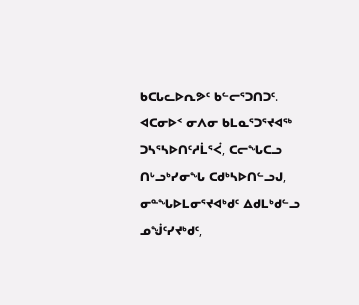ᑲᑕᒐᓚᐅᕆᕗᑦ ᑲᓪᓕᕐᑐᑎᑐᑦ.
ᐊᑕᓂᐅᑉ ᓂᐱᓂ ᑲᒪᓇᕐᑐᕐᔪᐊᖅ ᑐᓴᕐᓴᐅᑎᑦᓱᒫᕐᐹ, ᑕᓕᖓᑕᓗ ᑎᒡᓗᒃᓯᓂᖓ ᑕᑯᒃᓴᐅᑎᓪᓗᒍ, ᓂᓐᖓᐅᒪᓂᕐᔪᐊᒃᑯᑦ ᐃᑯᒪᒃᑯᓪᓗ ᓄᖒᑦᓯᔪᒃᑯᑦ,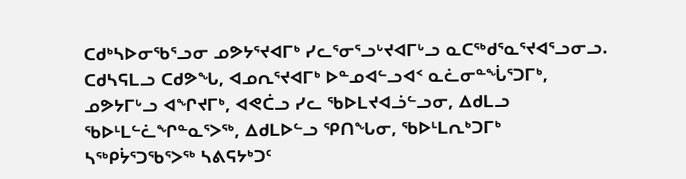ᑕᑯᒃᓴᐅᓂᖃᕐᓗᓂ ᓄᕗᔭᕐᔪᐊᒥᒃ ᓯᓚᕐᓂᕐᓗᒡᔪᐊᒥᒡᓗ ᓇᑕᖅᑯᕐᓇᕐᔪᐊᕐᓗᓂᓗ.
ᑕᑯᓴᕋᒪᓗ ᑕᑯᕗᖓ, ᐊᓄᕆᕐᔪᐊᒥᒃ ᐅᓐᓄᐊᓪᓗᐊᑉ ᓇᓛᓂᓐᖔᕐᑐᒥᒃ, ᓄᕗᔭᒥᒡᓗ ᐊᖏᔪᒥᒃ, ᐊᕙᑖᓗ ᓯᓚ ᖃᐅᒪᔪᐊᓘᓪᓗᓂ, ᐃᑯᒪᓗ ᖃᐅᒻᒪᓪᓛᖏᓐᓇᕐᐳᖅ, ᐃᑯᒪᐅᓪᓗ ᕿᑎᖓᓂ, ᖃᐅᒻᒪᕆᒃᑐᒥᒃ ᓴᖅᑭᔮᕐᑐᖃᕐᐳᖅ ᓴᕕᕋᔭᒃᑐᑦ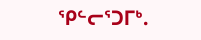ᕿᓪᓕᕐᑐᒥᒃ.